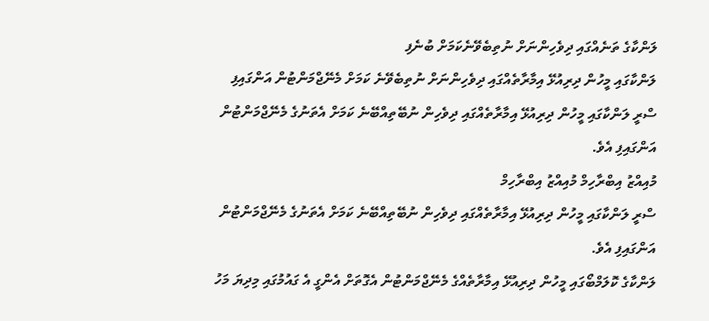ލަންކާގެ ތަނެއްގައި ދިވެހިންނަށް ނުތިބެވޭނެކަމަށް ބުނެފި
ލަންކާގައި މީހުން ދިރިއުޅޭ އިމާރާތެއްގައި ދިވެހިންނަށް ނުތިބެވޭނެ ކަމަށް މެނޭޖްމަންޓުން އަންގައިފި
ސްރީ ލަންކާގައި މީހުން ދިރިއުޅޭ އިމާރާތެއްގައި ދިވެހިން ނުބޭތިއްބޭނެ ކަމަށް އެތަނުގެ މެނޭޖްމަންޓުން އަންގައިފި އެވެ.
މުއިއްޒު އިބްރާހިމް މުއިއްޒު އިބްރާހިމް
ސްރީ ލަންކާގައި މީހުން ދިރިއުޅޭ އިމާރާތެއްގައި ދިވެހިން ނުބޭތިއްބޭނެ ކަމަށް އެތަނުގެ މެނޭޖްމަންޓުން އަންގައިފި އެވެ.
ލަންކާގެ ކޮލަމްބޯގައި މީހުން ދިރިއުޅޭ އިމާރާތެއްގެ މެނޭޖްމަންޓުން އެގޮތަށް އެންގީ އެ ގައުމުގައި މިދިޔަ މަހު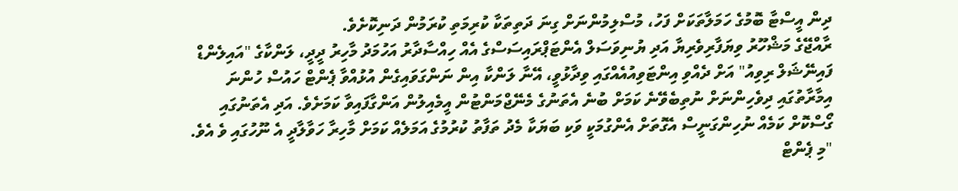ދިން އީސްޓާ ބޮމުގެ ހަމަލާތަކަށް ފަހު، މުސްލިމުންނަށް ގިނަ ދަތިތަކާ ކުރިމަތި ކުރަމުން ދަނިކޮށެވެ.
ރާއްޖޭގެ މަޝްހޫރު ވިޔަފާރިވެރިޔާ އަދި ޔުނިވަސަލް އެންޓަޕްރައިސަސްގެ އެއް ހިއްސާދާރު އަހުމަދު މާހިރު ދީދީ، ލަންކާގެ "އައިލެންޑް ފައިނޭޝަލް ރިވިއު" އަށް ދެއްވި އިންޓަވިއުއެއްގައި ވިދާޅުވީ، އޭނާ ލަންކާ އިން ނަންގަވައިގެން އުޅުއްވާ ޕެންޓް ހައުސް ހުންނަ އިމާރާތުގައި ދިވެހިންނަށް ނުތިބެވޭނެ ކަމަށް ބުނެ އެތަނުގެ މެނޭޖްމަންޓުން އީމެއިލުން އަންގާފައިވާ ކަމަށެވެ. އަދި އެތަނުގައި ގޯސްކޮށް ކަމެއް ނުހިންގަނީސް އެގޮތަށް އެންގުމަކީ ވަކި ބަޔަކާ މެދު ތަފާތު ކުރުމުގެ އަމަލެއް ކަމަށް މާހިރާ ހަވާލާދީ އެ ނޫހުގައި ވެ އެވެ.
"މި ޕެންޓް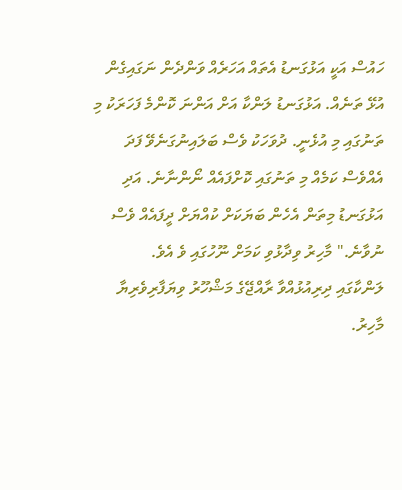ހައުސް އަކީ އަޅުގަނޑު އެތައް އަހަރެއް ވަންދެން ނަގައިގެން އުޅޭ ތަނެއް. އަޅުގަނޑު ލަންކާ އަށް އަންނަ ކޮންމެ ފަހަރަކު މި ތަނުގައި މި އުޅެނީ. ދުވަހަކު ވެސް ބަލައިނުގަނެވޭ ފަދަ އެއްވެސް ކަމެއް މި ތަނުގައި ކޮށްފައެއް ނޯންނާނެ. އަދި އަޅުގަނޑު މިތަން އެހެން ބަޔަކަށް ކުއްޔަށް ދީފައެއް ވެސް ނުވާނެ." މާހިރު ވިދާޅުވި ކަމަށް ނޫހުގައި ވެ އެވެ.
ލަންކާގައި ދިރިއުޅުއްވާ ރާއްޖޭގެ މަޝްހޫރު ވިޔަފާރިވެރިޔާ މާހިރު.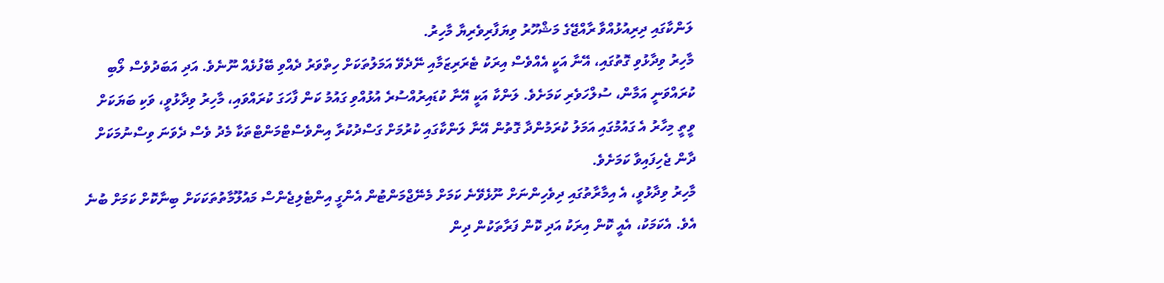ލަންކާގައި ދިރިއުޅުއްވާ ރާއްޖޭގެ މަޝްހޫރު ވިޔަފާރިވެރިޔާ މާހިރު.
މާހިރު ވިދާޅުވި ގޮތުގައި، އޭނާ އަކީ އެއްވެސް އިރަކު ޓެރަރިޒަމާއި ނޭދެވޭ އަމަލުތަކަށް ހިތްވަރު ދެއްވި ބޭފުޅެއް ނޫނެވެ. އަދި އަބަދުވެސް ލޯބި ކުރައްވަނީ އަމާން، ސުލްހަވެރި ކަމަށެވެ. ލަންކާ އަކީ އޭނާ ކުޑައިރުއްސުރެ އުޅުއްވި ގައުމު ކަން ފާހަގަ ކުރައްވައި، މާހިރު ވިދާޅުވީ، ވަކި ބަޔަކަށް ވީތީ މިހާރު އެ ގައުމުގައި އަމަލު ކުރަމުންދާ ގޮތުން އޭނާ ލަންކާގައި ކުރުމަށް ގަސްދުކުރާ އިންވެސްޓްމަންޓްތަކާ މެދު ވެސް ދެވަނަ ވިސްނުމަކަށް ދާން ޖެހިފައިވާ ކަމަށެވެ.
މާހިރު ވިދާޅުވީ، އެ އިމާރާތުގައި ދިވެހިންނަށް ނޫޅެވޭނެ ކަމަށް މެނޭޖްމަންޓުން އެންގީ އިންޓެލިޖެންސް މައުލޫމާތުތަކަކަށް ބިނާކޮށް ކަމަށް ބުނެ އެވެ. އެކަމަކު، އެއީ ކޮން އިރަކު އަދި ކޮން ފަރާތަކުން ދިން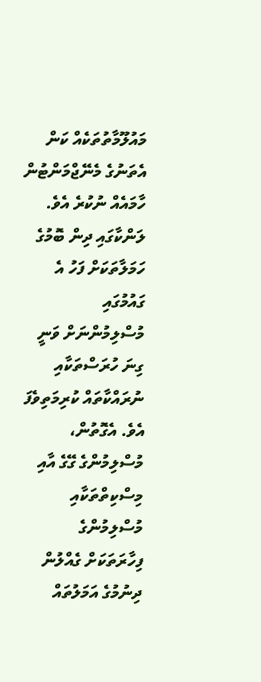މައުލޫމާތުތަކެއް ކަން އެތަނުގެ މެނޭޖްމަންޓުން ހާމައެއް ނުކުރެ އެވެ.
ލަންކާގައި ދިން ބޮމުގެ ހަމަލާތަކަށް ފަހު އެ ގައުމުގައި މުސްލިމުންނަށް ވަނީ ގިނަ ހުރަސްތަކާއި ނުރައްކާތައް ކުރިމަތިވެފަ އެވެ. އެގޮތުން، މުސްލިމުންގެ ގޭގެ އާއި މިސްކިތްތަކާއި މުސްލިމުންގެ ފިހާރަތަކަށް ގެއްލުން ދިނުމުގެ އަމަލުތައް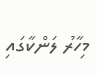މިހާރު ލަންކާގައި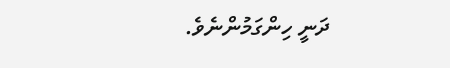ދަނީ ހިންގަމުންނެވެ.